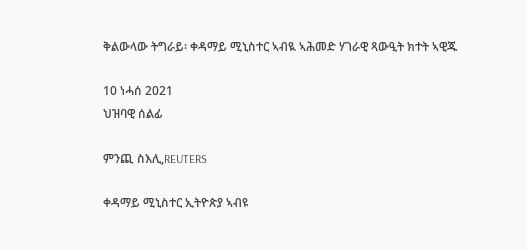ቅልውላው ትግራይ፡ ቀዳማይ ሚኒስተር ኣብዪ ኣሕመድ ሃገራዊ ጻውዒት ክተት ኣዊጁ

10 ነሓሰ 2021
ህዝባዊ ሰልፊ

ምንጪ ስእሊ,REUTERS

ቀዳማይ ሚኒስተር ኢትዮጵያ ኣብዩ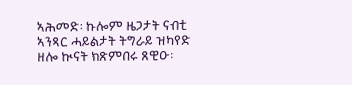ኣሕመድ፡ ኩሎም ዜጋታት ናብቲ ኣንጻር ሓይልታት ትግራይ ዝካየድ ዘሎ ኲናት ክጽምበሩ ጸዊዑ፡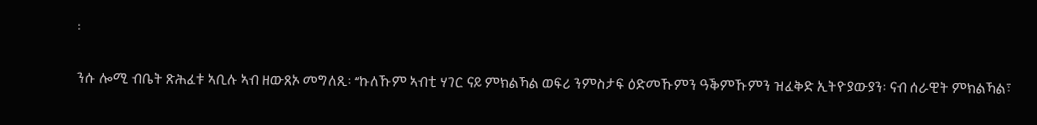፡

ንሱ ሎሚ ብቤት ጽሕፈቱ ኣቢሉ ኣብ ዘውጸኦ መግለጺ፡ ‘‘ኩለኹም ኣብቲ ሃገር ናይ ምክልኻል ወፍሪ ንምስታፍ ዕድመኹምን ዓቕምኹምን ዝፈቅድ ኢትዮያውያን፡ ናብ ሰራዊት ምክልኻል፣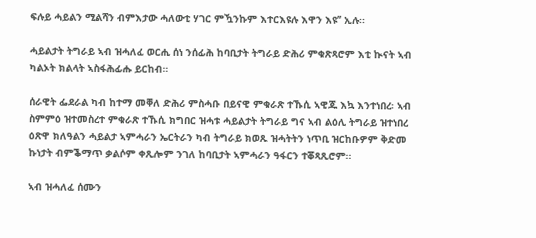ፍሉይ ሓይልን ሚልሻን ብምእታው ሓለውቲ ሃገር ምዃንኩም እተርእዩሉ እዋን እዩ’’ ኢሉ፡፡

ሓይልታት ትግራይ ኣብ ዝሓለፈ ወርሒ ሰነ ንሰፊሕ ከባቢታት ትግራይ ድሕሪ ምቁጽጻሮም እቲ ኲናት ኣብ ካልኦት ክልላት ኣስፋሕፊሑ ይርከብ።

ሰራዊት ፌደራል ካብ ከተማ መቐለ ድሕሪ ምስሓቡ በይናዊ ምቁራጽ ተኹሲ ኣዊጁ እኳ እንተነበረ፡ ኣብ ስምምዕ ዝተመስረተ ምቁራጽ ተኹሲ ክግበር ዝሓቱ ሓይልታት ትግራይ ግና ኣብ ልዕሊ ትግራይ ዝተነበረ ዕጽዋ ክለዓልን ሓይልታ ኣምሓራን ኤርትራን ካብ ትግራይ ክወጹ ዝሓትትን ነጥቢ ዝርከቡዎም ቅድመ ኩነታት ብምቕማጥ ቃልሶም ቀጺሎም ንገለ ከባቢታት ኣምሓራን ዓፋርን ተቖጻጺሮም፡፡

ኣብ ዝሓለፈ ሰሙን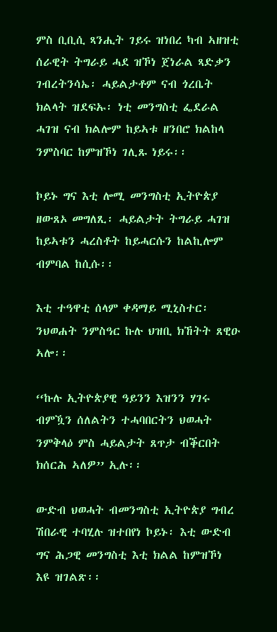ምስ ቢቢሲ ጻንሒት ገይሩ ዝነበረ ካብ ኣዘዝቲ ሰራዊት ትግራይ ሓደ ዝኾነ ጀነራል ጻድቃን ገብረትንሳኤ፡ ሓይልታቶም ናብ ጎረቤት ክልላት ዝደፍኡ፡ ነቲ መንግስቲ ፌደራል ሓገዝ ናብ ክልሎም ከይኣቱ ዘንበሮ ክልከላ ንምስባር ከምዝኾነ ገሊጹ ነይሩ፡፡

ኮይኑ ግና እቲ ሎሚ መንግስቲ ኢትዮጵያ ዘውጸኦ መግለጺ፡ ሓይልታት ትግራይ ሓገዝ ከይኣቱን ሓረስቶት ከይሓርሱን ከልኪሎም ብምባል ከሲሱ፡፡

እቲ ተዓዋቲ ሰላም ቀዳማይ ሚኒስተር፡ ንህወሐት ንምስዓር ኩሉ ህዝቢ ክኸትት ጸዊዑ ኣሎ፡፡

‘‘ኩሉ ኢትዮጵያዊ ዓይንን እዝንን ሃገሩ ብምዃን ሰለልትን ተሓባበርትን ህወሓት ንምቅላዕ ምስ ሓይልታት ጸጥታ ብቕርበት ክሰርሕ ኣለዎ’’ ኢሉ፡፡

ውድብ ህወሓት ብመንግስቲ ኢትዮጵያ ግብረ ሽበራዊ ተባሂሉ ዝተበየነ ኮይኑ፡ እቲ ውድብ ግና ሕጋዊ መንግስቲ እቲ ክልል ከምዝኾነ እዩ ዝገልጽ፡፡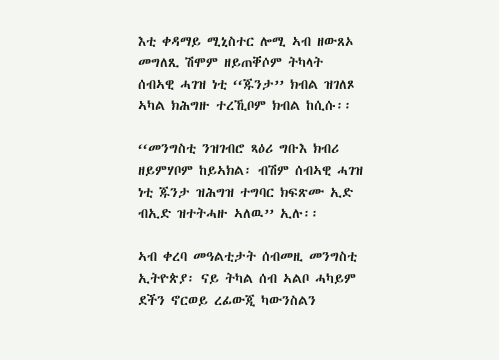እቲ ቀዳማይ ሚኒስተር ሎሚ ኣብ ዘውጸኦ መግለጺ ሽሞም ዘይጠቐሶም ትካላት ሰብኣዊ ሓገዝ ነቲ ‘‘ጁንታ’’ ክብል ዝገለጾ ኣካል ክሕግዙ ተረኺቦም ክብል ከሲሱ፡፡

‘‘መንግስቲ ንዝገብሮ ጻዕሪ ግቡእ ክብሪ ዘይምሃቦም ከይኣክል፡ ብሽም ሰብኣዊ ሓገዝ ነቲ ጁንታ ዝሕግዝ ተግባር ክፍጽሙ ኢድ ብኢድ ዝተትሓዙ ኣለዉ’’ ኢሉ፡፡

ኣብ ቀረባ መዓልቲታት ሰብመዚ መንግስቲ ኢትዮጵያ፡ ናይ ትካል ሰብ ኣልቦ ሓካይም ደችን ኖርወይ ረፊውጂ ካውንስልን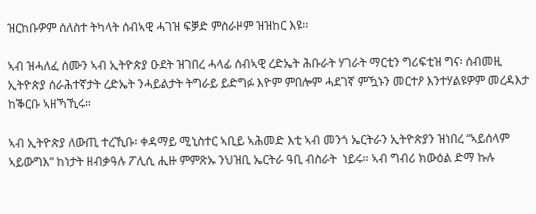ዝርከቡዎም ሰለስተ ትካላት ሰብኣዊ ሓገዝ ፍቓድ ምስራዞም ዝዝከር እዩ፡፡

ኣብ ዝሓለፈ ሰሙን ኣብ ኢትዮጵያ ዑደት ዝገበረ ሓላፊ ሰብኣዊ ረድኤት ሕቡራት ሃገራት ማርቲን ግሪፍቲዝ ግና፡ ሰብመዚ ኢትዮጵያ ሰራሕተኛታት ረድኤት ንሓይልታት ትግራይ ይድግፉ እዮም ምበሎም ሓደገኛ ምዃኑን መርተዖ እንተሃልዩዎም መረዳእታ ከቕርቡ ኣዘኻኺሩ።

ኣብ ኢትዮጵያ ለውጢ ተረኺቡ፡ ቀዳማይ ሚኒስተር ኣቢይ ኣሕመድ እቲ ኣብ መንጎ ኤርትራን ኢትዮጵያን ዝነበረ “ኣይሰላም ኣይውግእ” ከነታት ዘብቃዓሉ ፖሊሲ ሒዙ ምምጽኡ ንህዝቢ ኤርትራ ዓቢ ብስራት  ነይሩ። ኣብ ግብሪ ክውዕል ድማ ኩሉ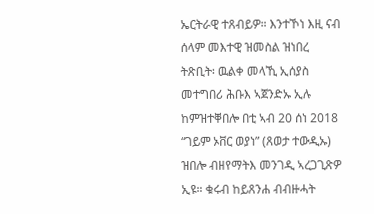ኤርትራዊ ተጸብይዎ። እንተኾነ እዚ ናብ ሰላም መእተዊ ዝመስል ዝነበረ ትጽቢት፡ ዉልቀ መላኺ ኢሰያስ  መተግበሪ ሕቡእ ኣጀንድኡ ኢሉ ከምዝተቐበሎ በቲ ኣብ 20 ሰነ 2018 “ገይም ኦቨር ወያነ” (ጸወታ ተውዲኡ) ዝበሎ ብዘየማትእ መንገዲ ኣረጋጊጽዎ ኢዩ። ቁሩብ ከይጸንሐ ብብዙሓት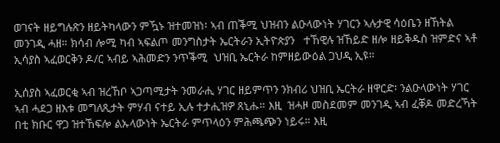ወገናት ዘይግሉጽን ዘይትካላውን ምዃኑ ዝተመዝነ፡ ኣብ ጠቕሚ ህዝብን ልዑላውነት ሃገርን ኣሉታዊ ሳዕቤን ዘኸትል መንገዲ ሓዘ። ክሳብ ሎሚ ካብ ኣፍልጦ መንግስታት ኤርትራን ኢትዮጵያን   ተኸዊሉ ዝኸይድ ዘሎ ዘይቅዱስ ዝምድና ኣቶ ኢሳያስ ኣፈወርቅን ዶ/ር ኣብይ ኣሕመድን ንጥቕሚ  ህዝቢ ኤርትራ ከምዘይውዕል ጋህዲ ኢዩ።

ኢሰያስ ኣፈወርቂ ኣብ ዝረኸቦ ኣጋጣሚታት ንመራሒ ሃገር ዘይምጥን ንክብሪ ህዝቢ ኤርትራ ዘዋርድ፡ ንልዑላውነት ሃገር ኣብ ሓደጋ ዘእቱ መግለጺታት ምሃብ ናተይ ኢሉ ተታሒዝዎ ጸኒሑ። እዚ  ዝሓዞ መስደመም መንገዲ ኣብ ፈቐዶ መድረኻት በቲ ክቡር ዋጋ ዝተኸፍሎ ልኡላውነት ኤርትራ ምጥላዕን ምሕጫጭን ነይሩ። እዚ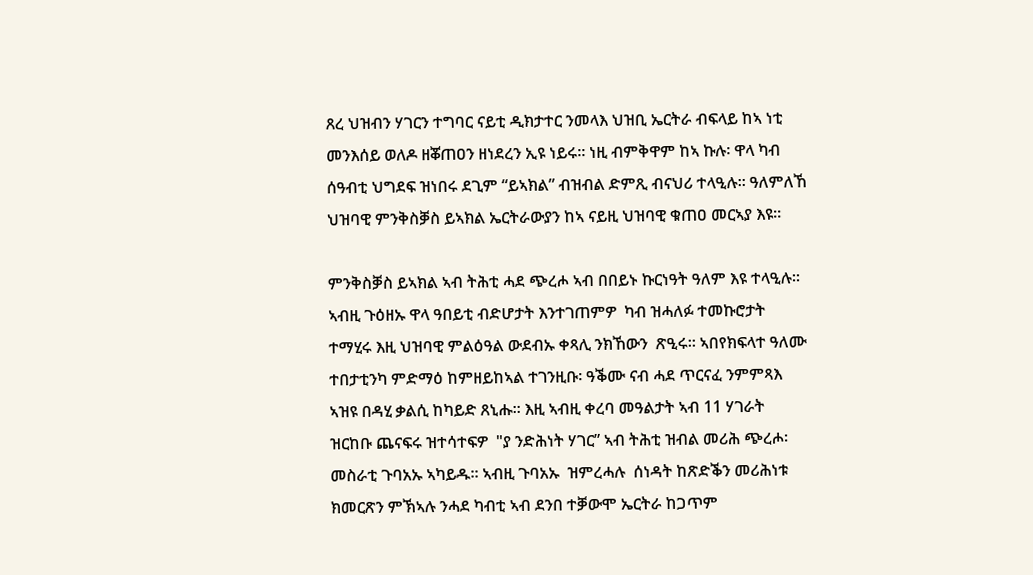ጸረ ህዝብን ሃገርን ተግባር ናይቲ ዲክታተር ንመላእ ህዝቢ ኤርትራ ብፍላይ ከኣ ነቲ መንእሰይ ወለዶ ዘቖጠዐን ዘነደረን ኢዩ ነይሩ። ነዚ ብምቅዋም ከኣ ኩሉ፡ ዋላ ካብ ሰዓብቲ ህግደፍ ዝነበሩ ደጊም “ይኣክል” ብዝብል ድምጺ ብናህሪ ተላዒሉ። ዓለምለኸ ህዝባዊ ምንቅስቓስ ይኣክል ኤርትራውያን ከኣ ናይዚ ህዝባዊ ቁጠዐ መርኣያ እዩ።

ምንቅስቓስ ይኣክል ኣብ ትሕቲ ሓደ ጭረሖ ኣብ በበይኑ ኩርነዓት ዓለም እዩ ተላዒሉ። ኣብዚ ጉዕዘኡ ዋላ ዓበይቲ ብድሆታት እንተገጠምዎ  ካብ ዝሓለፉ ተመኩሮታት ተማሂሩ እዚ ህዝባዊ ምልዕዓል ውደብኡ ቀጻሊ ንክኸውን  ጽዒሩ። ኣበየክፍላተ ዓለሙ ተበታቲንካ ምድማዕ ከምዘይከኣል ተገንዚቡ፡ ዓቕሙ ናብ ሓደ ጥርናፈ ንምምጻእ ኣዝዩ በዳሂ ቃልሲ ከካይድ ጸኒሑ። እዚ ኣብዚ ቀረባ መዓልታት ኣብ 11 ሃገራት ዝርከቡ ጨናፍሩ ዝተሳተፍዎ  "ያ ንድሕነት ሃገር” ኣብ ትሕቲ ዝብል መሪሕ ጭረሖ፡ መስራቲ ጉባአኡ ኣካይዱ። ኣብዚ ጉባአኡ  ዝምረሓሉ  ሰነዳት ከጽድቕን መሪሕነቱ ክመርጽን ምኽኣሉ ንሓደ ካብቲ ኣብ ደንበ ተቓውሞ ኤርትራ ከጋጥም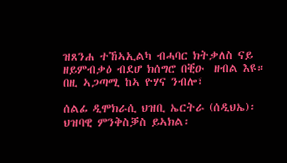ዝጸንሐ ተኸኣኢልካ ብሓባር ክትቃለስ ናይ ዘይምብቃዕ ብደሆ ክሰግሮ በቒዑ  ዘብል እዩ። በዚ ኣጋጣሚ ከኣ ዮሃና ንብሎ፣

ሰልፊ ዲሞክራሲ ህዝቢ ኤርትራ (ሰዲህኤ)፡ ህዝባዊ ምንቅስቓስ ይኣክል፡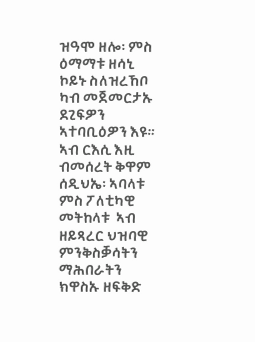ዝዓሞ ዘሎ፡ ምስ ዕማማቱ ዘሳኒ ኮይኑ ስለዝረኸቦ ካብ መጀመርታኡ ደጊፍዎን ኣተባቢዕዎን እዩ። ኣብ ርእሲ እዚ ብመሰረት ቅዋም ሰዲህኤ፡ ኣባላቱ ምስ ፖለቲካዊ መትከላቱ  ኣብ ዘይጻረር ህዝባዊ ምንቅስቓሳትን ማሕበራትን ክዋስኡ ዘፍቅድ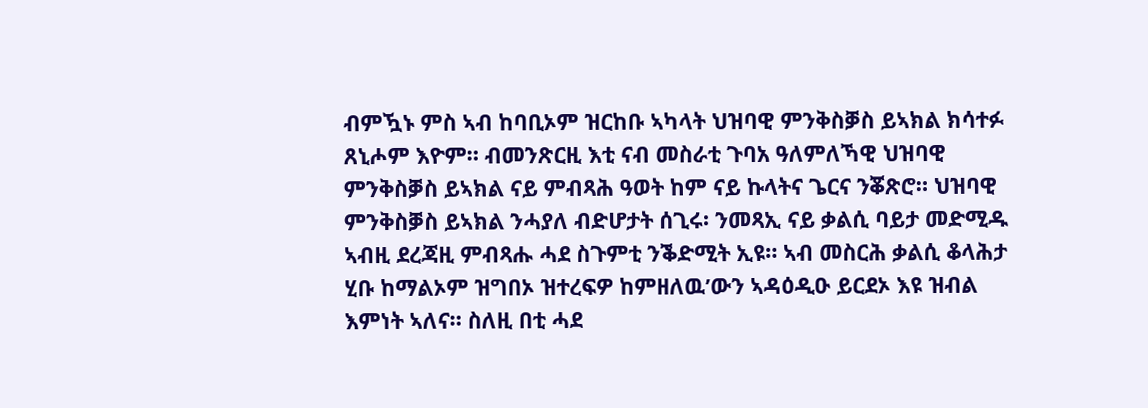ብምዃኑ ምስ ኣብ ከባቢኦም ዝርከቡ ኣካላት ህዝባዊ ምንቅስቓስ ይኣክል ክሳተፉ ጸኒሖም እዮም። ብመንጽርዚ እቲ ናብ መስራቲ ጉባአ ዓለምለኻዊ ህዝባዊ ምንቅስቓስ ይኣክል ናይ ምብጻሕ ዓወት ከም ናይ ኩላትና ጌርና ንቖጽሮ። ህዝባዊ ምንቅስቓስ ይኣክል ንሓያለ ብድሆታት ሰጊሩ፡ ንመጻኢ ናይ ቃልሲ ባይታ መድሚዱ ኣብዚ ደረጃዚ ምብጻሑ ሓደ ስጉምቲ ንቕድሚት ኢዩ። ኣብ መስርሕ ቃልሲ ቆላሕታ ሂቡ ከማልኦም ዝግበኦ ዝተረፍዎ ከምዘለዉ’ውን ኣዳዕዲዑ ይርደኦ እዩ ዝብል እምነት ኣለና። ስለዚ በቲ ሓደ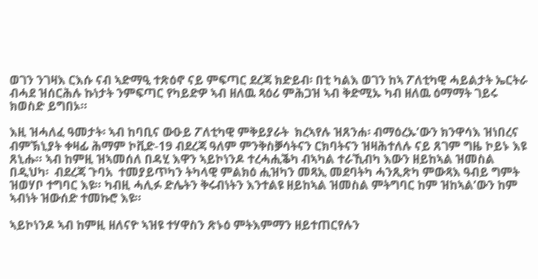ወገን ንገዛእ ርእሱ ናብ ኣድማዒ ተጽዕኖ ናይ ምፍጣር ደረጃ ክድይብ፡ በቲ ካልእ ወገን ከኣ ፖለቲካዊ ሓይልታት ኤርትራ ብሓደ ዝሰርሕሉ ኩነታት ንምፍጣር የካይድዎ ኣብ ዘለዉ ጻዕሪ ምሕጋዝ ኣብ ቅድሚኡ ካብ ዘለዉ ዕማማት ገይሩ ክወስድ ይግበኦ።

እዚ ዝሓለፈ ዓመታት፡ ኣብ ከባቢና ውዑይ ፖለቲካዊ ምቅይያራት  ክረኣየሉ ዝጸንሐ፡ ብማዕረኡ’ውን ክንዋሳእ ዝነበረና ብምኽኒያት ቀዛፊ ሕማም ኮቪድ-19 ብደረጃ ዓለም ምንቅስቓሳትናን ርክባትናን ዝዛሕተለሉ ናይ ጸገም ግዜ ኮይኑ እዩ ጸኒሑ። ኣብ ከምዚ ዝኣመሰለ በዳሂ እዋን ኣይኮነንዶ ተረሓሒቕካ ብኣካል ተራኺብካ እውን ዘይከኣል ዝመስል በዲህካ፡  ብደረጃ ጉባአ  ተመያይጥካን ትካላዊ ምልክዕ ሒዝካን መጻኢ መደባትካ ሓንጺጽካ ምውጻእ ዓብይ ግምት ዝወሃቦ ተግባር እዩ። ካብዚ ሓሊፉ ድሌትን ቅሩብነትን እንተልዩ ዘይከኣል ዝመስል ምትግባር ከም ዝከኣል’ውን ከም ኣብነት ዝውሰድ ተመኩሮ እዩ።

ኣይኮነንዶ ኣብ ከምዚ ዘለናዮ ኣዝዩ ተሃዋስን ጽኑዕ ምትእምማን ዘይተጠርየሉን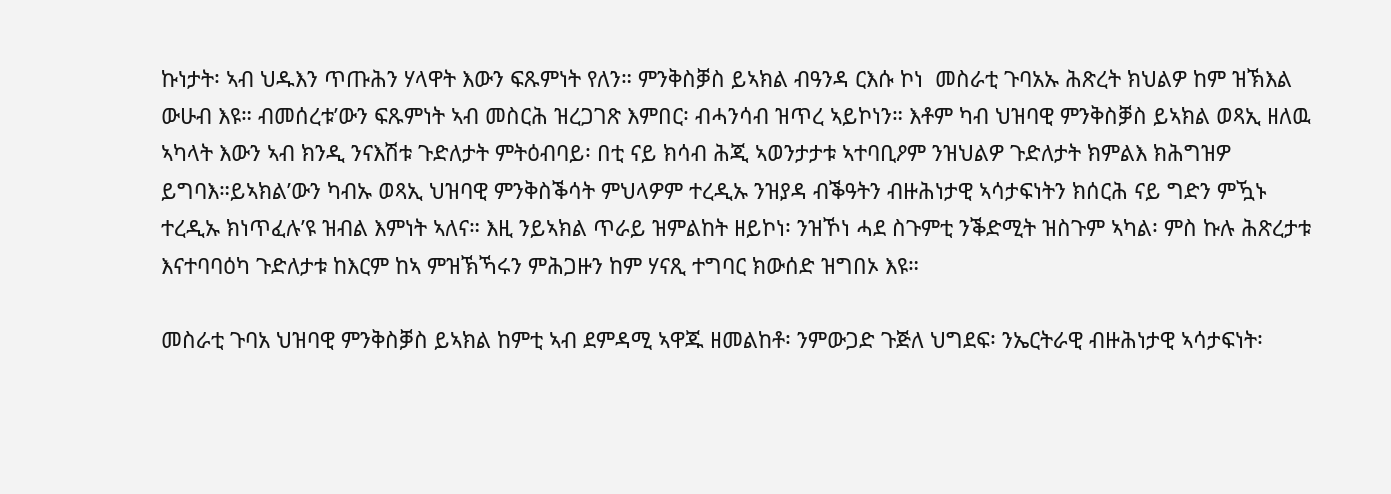ኩነታት፡ ኣብ ህዱእን ጥጡሕን ሃላዋት እውን ፍጹምነት የለን። ምንቅስቓስ ይኣክል ብዓንዳ ርእሱ ኮነ  መስራቲ ጉባአኡ ሕጽረት ክህልዎ ከም ዝኽእል ውሁብ እዩ። ብመሰረቱ’ውን ፍጹምነት ኣብ መስርሕ ዝረጋገጽ እምበር፡ ብሓንሳብ ዝጥረ ኣይኮነን። እቶም ካብ ህዝባዊ ምንቅስቓስ ይኣክል ወጻኢ ዘለዉ ኣካላት እውን ኣብ ክንዲ ንናእሽቱ ጉድለታት ምትዕብባይ፡ በቲ ናይ ክሳብ ሕጂ ኣወንታታቱ ኣተባቢዖም ንዝህልዎ ጉድለታት ክምልእ ክሕግዝዎ ይግባእ።ይኣክል’ውን ካብኡ ወጻኢ ህዝባዊ ምንቅስቕሳት ምህላዎም ተረዲኡ ንዝያዳ ብቕዓትን ብዙሕነታዊ ኣሳታፍነትን ክሰርሕ ናይ ግድን ምዃኑ ተረዲኡ ክነጥፈሉ’ዩ ዝብል እምነት ኣለና። እዚ ንይኣክል ጥራይ ዝምልከት ዘይኮነ፡ ንዝኾነ ሓደ ስጉምቲ ንቕድሚት ዝስጉም ኣካል፡ ምስ ኩሉ ሕጽረታቱ እናተባባዕካ ጉድለታቱ ከእርም ከኣ ምዝኽኻሩን ምሕጋዙን ከም ሃናጺ ተግባር ክውሰድ ዝግበኦ እዩ።

መስራቲ ጉባአ ህዝባዊ ምንቅስቓስ ይኣክል ከምቲ ኣብ ደምዳሚ ኣዋጁ ዘመልከቶ፡ ንምውጋድ ጉጅለ ህግደፍ፡ ንኤርትራዊ ብዙሕነታዊ ኣሳታፍነት፡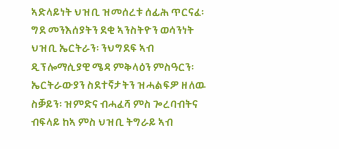ኣድላይነት ህዝቢ ዝመሰረቱ ሰፊሕ ጥርናፈ፡ ግደ መንእሰያትን ደቂ ኣንስትዮን ወሳንነት ህዝቢ ኤርትራን፡ ንህግደፍ ኣብ ዲፕሎማሲያዊ ሜዳ ምቅላዕን ምስዓርን፡ ኤርትራውያን ስደተኛታትን ዝሓልፍዎ ዘለዉ ስቓይን፡ ዝምድና ብሓፈሻ ምስ ጐረባብትና ብፍላይ ከኣ ምስ ህዝቢ ትግራይ ኣብ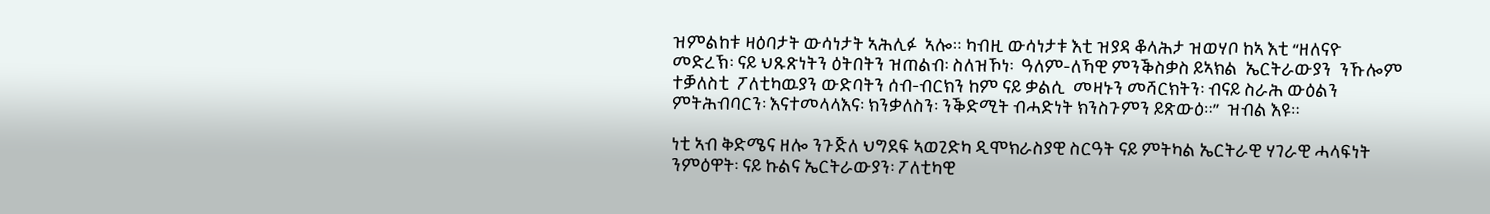ዝምልከቱ ዛዕባታት ውሳነታት ኣሕሊፉ  ኣሎ። ካብዚ ውሳነታቱ እቲ ዝያዳ ቆላሕታ ዝወሃቦ ከኣ እቲ “ዘለናዮ መድረኽ፡ ናይ ህጹጽነትን ዕትበትን ዝጠልብ፡ ስለዝኾነ፡  ዓለም-ለኻዊ ምንቕስቃስ ይኣክል  ኤርትራውያን  ንኹሎም ተቓለስቲ  ፖለቲካዉያን ውድባትን ሰብ-ብርክን ከም ናይ ቃልሲ  መዛኑን መሻርክትን፡ ብናይ ስራሕ ውዕልን ምትሕብባርን፡ እናተመላላእና፡ ክንቃለስን፡ ንቕድሚት ብሓድነት ክንስጉምን ይጽውዕ።”  ዝብል እዩ።

ነቲ ኣብ ቅድሜና ዘሎ ንጉጅለ ህግደፍ ኣወጊድካ ዲሞክራስያዊ ስርዓት ናይ ምትካል ኤርትራዊ ሃገራዊ ሓላፍነት ንምዕዋት፡ ናይ ኩልና ኤርትራውያን፡ ፖለቲካዊ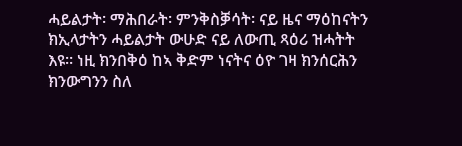ሓይልታት፡ ማሕበራት፡ ምንቅስቓሳት፡ ናይ ዜና ማዕከናትን ክኢላታትን ሓይልታት ውሁድ ናይ ለውጢ ጻዕሪ ዝሓትት እዩ። ነዚ ክንበቅዕ ከኣ ቅድም ነናትና ዕዮ ገዛ ክንሰርሕን ክንውግንን ስለ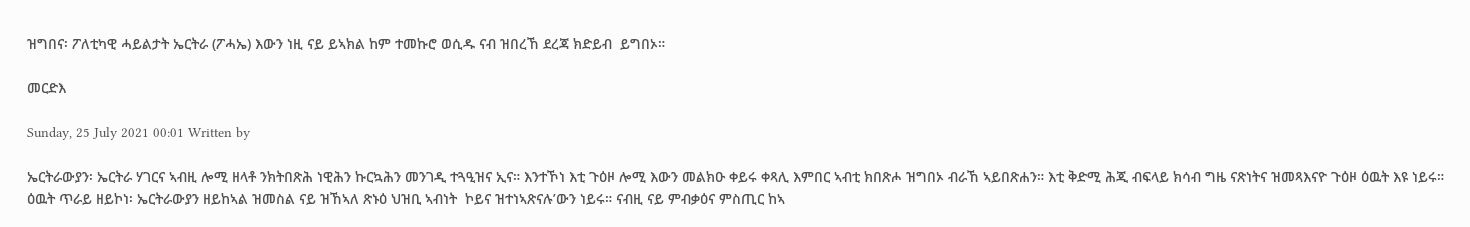ዝግበና፡ ፖለቲካዊ ሓይልታት ኤርትራ (ፖሓኤ) እውን ነዚ ናይ ይኣክል ከም ተመኩሮ ወሲዱ ናብ ዝበረኸ ደረጃ ክድይብ  ይግበኦ።

መርድእ

Sunday, 25 July 2021 00:01 Written by

ኤርትራውያን፡ ኤርትራ ሃገርና ኣብዚ ሎሚ ዘላቶ ንክትበጽሕ ነዊሕን ኩርኳሕን መንገዲ ተጓዒዝና ኢና። እንተኾነ እቲ ጉዕዞ ሎሚ እውን መልክዑ ቀይሩ ቀጻሊ እምበር ኣብቲ ክበጽሖ ዝግበኦ ብራኸ ኣይበጽሐን። እቲ ቅድሚ ሕጂ ብፍላይ ክሳብ ግዜ ናጽነትና ዝመጻእናዮ ጉዕዞ ዕዉት እዩ ነይሩ። ዕዉት ጥራይ ዘይኮነ፡ ኤርትራውያን ዘይከኣል ዝመስል ናይ ዝኸኣለ ጽኑዕ ህዝቢ ኣብነት  ኮይና ዝተነኣጽናሉ’ውን ነይሩ። ናብዚ ናይ ምብቃዕና ምስጢር ከኣ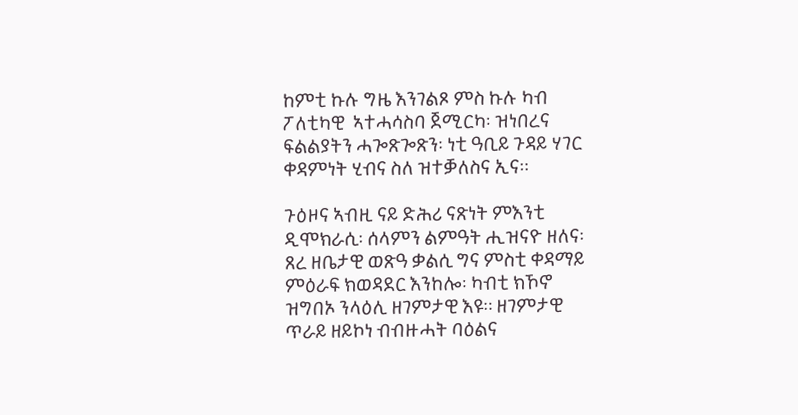ከምቲ ኩሉ ግዜ እንገልጾ ምስ ኩሉ ካብ ፖለቲካዊ  ኣተሓሳስባ ጀሚርካ፡ ዝነበረና ፍልልያትን ሓጐጽጐጽን፡ ነቲ ዓቢይ ጉዳይ ሃገር ቀዳምነት ሂብና ስለ ዝተቓለስና ኢና።

ጉዕዞና ኣብዚ ናይ ድሕሪ ናጽነት ምእንቲ ዲሞክራሲ፡ ሰላምን ልምዓት ሒዝናዮ ዘለና፡ ጸረ ዘቤታዊ ወጽዓ ቃልሲ ግና ምስቲ ቀዳማይ ምዕራፍ ክወዳደር እንከሎ፡ ካብቲ ክኾኖ ዝግበኦ ንላዕሊ ዘገምታዊ እዩ። ዘገምታዊ ጥራይ ዘይኮነ ብብዙሓት ባዕልና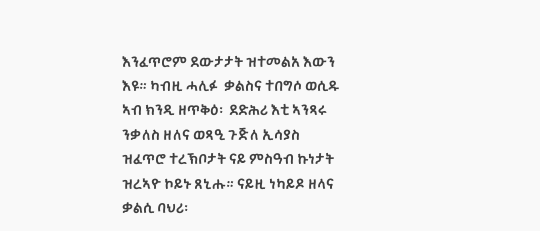እንፈጥሮም ደውታታት ዝተመልአ እውን እዩ። ካብዚ ሓሊፉ  ቃልስና ተበግሶ ወሲዱ ኣብ ክንዲ ዘጥቅዕ፡  ደድሕሪ እቲ ኣንጻሩ ንቃለስ ዘለና ወጻዒ ጉጅለ ኢሳያስ ዝፈጥሮ ተረኽቦታት ናይ ምስዓብ ኩነታት ዝረኣዮ ኮይኑ ጸኒሑ። ናይዚ ነካይዶ ዘላና ቃልሲ ባህሪ፡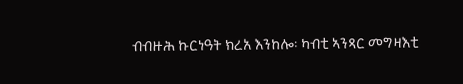ብብዙሕ ኩርነዓት ክረአ እንከሎ፡ ካብቲ ኣንጻር መግዛእቲ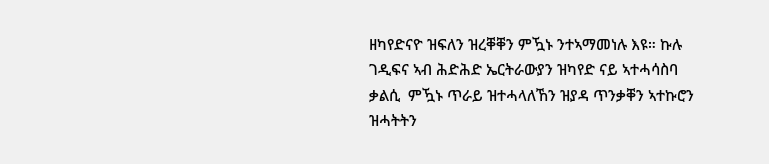ዘካየድናዮ ዝፍለን ዝረቐቐን ምዃኑ ንተኣማመነሉ እዩ። ኩሉ ገዲፍና ኣብ ሕድሕድ ኤርትራውያን ዝካየድ ናይ ኣተሓሳስባ ቃልሲ  ምዃኑ ጥራይ ዝተሓላለኸን ዝያዳ ጥንቃቐን ኣተኩሮን ዝሓትትን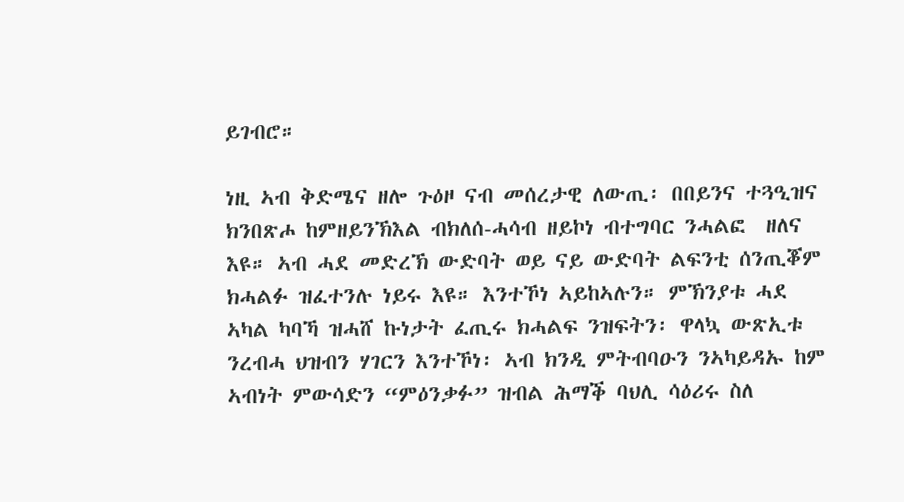ይገብሮ።

ነዚ ኣብ ቅድሜና ዘሎ ጉዕዞ ናብ መሰረታዊ ለውጢ፡ በበይንና ተጓዒዝና ክንበጽሖ ከምዘይንኽእል ብክለሰ-ሓሳብ ዘይኮነ ብተግባር ንሓልፎ  ዘለና እዩ። ኣብ ሓደ መድረኽ ውድባት ወይ ናይ ውድባት ልፍንቲ ሰንጢቖም ክሓልፉ ዝፈተንሉ ነይሩ እዩ። እንተኾነ ኣይከኣሉን። ምኽንያቱ ሓደ ኣካል ካባኻ ዝሓሸ ኩነታት ፈጢሩ ክሓልፍ ንዝፍትን፡ ዋላኳ ውጽኢቱ ንረብሓ ህዝብን ሃገርን እንተኾነ፡ ኣብ ክንዲ ምትብባዑን ንኣካይዳኡ ከም ኣብነት ምውሳድን “ምዕንቃፉ” ዝብል ሕማቕ ባህሊ ሳዕሪሩ ስለ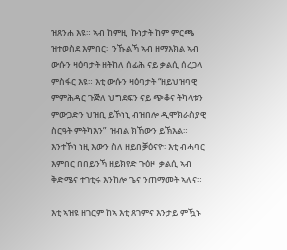ዝጸንሐ እዩ። ኣብ ከምዚ  ኩነታት ከም ምርጫ ዝተወስደ እምበር፡  ንኹልኻ ኣብ ዘማእክል ኣብ ውሱን ዛዕባታት ዘትከለ ሰፊሕ ናይ ቃልሲ ሰረጋላ ምስፋር እዩ። እቲ ውሱን ዛዕባታት “ዘይህዝባዊ ምምሕዳር ጉጅለ ህግደፍን ናይ ጭቆና ትካላቱን ምውጋድን ህዝቢ ይኾነኒ ብዝበሎ ዲሞክራስያዊ ስርዓት ምትካእን”  ዝብል ክኸውን ይኽእል። እንተኾነ ነዚ እውን ስለ ዘይበቓዕናዮ፡ እቲ ብሓባር እምበር በበይንኻ ዘይክየድ ጉዕዞ  ቃልሲ ኣብ ቅድሜና ተገቲሩ እንከሎ ጌና ንጠማመት ኣለና።

እቲ ኣዝዩ ዘገርም ከኣ እቲ ጸገምና እንታይ ምዃኑ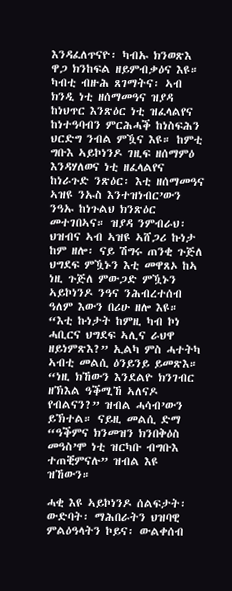እንዳፈለጥናዮ፡ ካብኡ ክንወጽእ ዋጋ ክንከፍል ዘይምብቃዕና እዩ። ካብቲ ብዙሕ ጸገማትና፡ ኣብ ክንዲ ነቲ ዘሰማመዓና ዝያዳ ከነህጥር እንጽዕር ነቲ ዝፈላልየና ከነተዓባብን ምርሕሓቕ ከነስፍሕን ህርድግ ንብል ምዃና እዩ። ከምቲ ግቡእ ኣይኮነንዶ ገዚፍ ዘሰማምዕ እንዳሃለወና ነቲ ዘፈላልየና ከነራጉድ ንጽዕር፡ እቲ ዘሰማመዓና ኣዝዩ ንኡስ እንተዝነብር’ውን ንዓኡ ከነጉልህ ክንጽዕር መተገበኣና። ዝያዳ ንምብራህ፡ ህዝብና ኣብ ኣዝዩ ኣሸጋሪ ኩነታ ከም ዘሎ፡ ናይ ሽግሩ ጠንቂ ጉጅለ ህግደፍ ምዃኑን እቲ መዋጸኦ ከኣ ነዚ ጉጅለ ምውጋድ ምዃኑን ኣይኮነንዶ ንዓና ንሕብረተሰብ ዓለም እውን በሪሁ ዘሎ እዩ። “እቲ ኩነታት ከምዚ ካብ ኮነ ሓቢርና ህግደፍ ኣሊና ራህዋ ዘይነምጽእ?” ኢልካ ምስ ሓተትካ ኣብቲ መልሲ ዕንይንይ ይመጽእ። “ነዚ ክኸውን እንደልዮ ክንገብር ዘኽእል ዓቕሚኸ ኣለናዶ የብልናን?” ዝብል ሓሳብ’ውን ይኽተል። ናይዚ መልሲ ድማ “ዓቕምና ክንመዝን ክንበቅዕስ መዓስ’ሞ ነቲ ዝርካቡ ብግቡእ ተጠቒምናሉ” ዝብል እዩ ዝኸውን።

ሓቂ እዩ ኣይኮነንዶ ሰልፍታት፡ ውድባት፡ ማሕበራትን ህዝባዊ ምልዕዓላትን ኮይና፡ ውልቀሰብ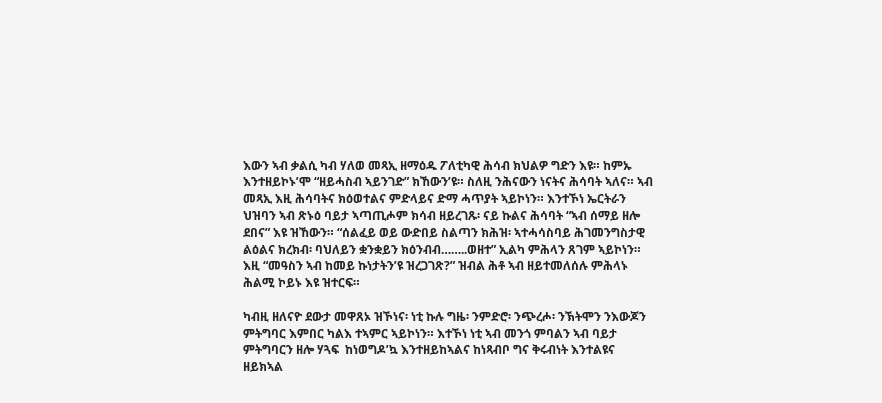እውን ኣብ ቃልሲ ካብ ሃለወ መጻኢ ዘማዕዱ ፖለቲካዊ ሕሳብ ክህልዎ ግድን እዩ። ከምኡ እንተዘይኮኑ’ሞ “ዘይሓስብ ኣይንገድ” ክኸውን’ዩ። ስለዚ ንሕናውን ነናትና ሕሳባት ኣለና። ኣብ መጻኢ እዚ ሕሳባትና ክዕወተልና ምድላይና ድማ ሓጥያት ኣይኮነን። እንተኾነ ኤርትራን ህዝባን ኣብ ጽኑዕ ባይታ ኣጣጢሖም ክሳብ ዘይረገጹ፡ ናይ ኩልና ሕሳባት “ኣብ ሰማይ ዘሎ ደበና” እዩ ዝኸውን። “ሰልፈይ ወይ ውድበይ ስልጣን ክሕዝ፡ ኣተሓሳስባይ ሕገመንግስታዊ ልዕልና ክረክብ፡ ባህለይን ቋንቋይን ክዕንብብ……..ወዘተ” ኢልካ ምሕላን ጸገም ኣይኮነን። እዚ “መዓስን ኣብ ከመይ ኩነታትን’ዩ ዝረጋገጽ?” ዝብል ሕቶ ኣብ ዘይተመለሰሉ ምሕላኑ ሕልሚ ኮይኑ እዩ ዝተርፍ።

ካብዚ ዘለናዮ ደውታ መዋጸኦ ዝኾነና፡ ነቲ ኩሉ ግዜ፡ ንምድሮ፡ ንጭረሖ፡ ንኽትሞን ንእውጆን  ምትግባር እምበር ካልእ ተኣምር ኣይኮነን። እተኾነ ነቲ ኣብ መንጎ ምባልን ኣብ ባይታ ምትግባርን ዘሎ ሃጓፍ  ከነወግዶ’ኳ እንተዘይከኣልና ከነጻብቦ ግና ቅሩብነት እንተልዩና ዘይክኣል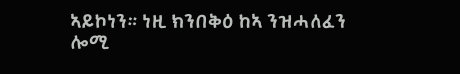ኣይኮነን። ነዚ ክንበቅዕ ከኣ ንዝሓለፈን ሎሚ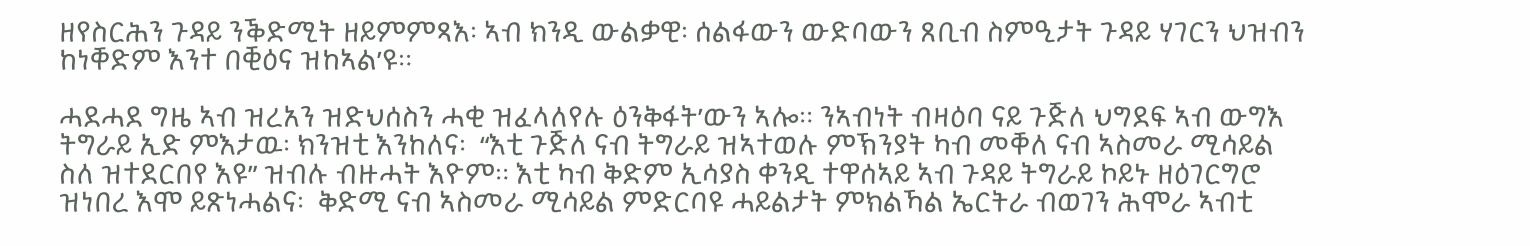ዘየስርሕን ጉዳይ ንቕድሚት ዘይምምጻእ፡ ኣብ ክንዲ ውልቃዊ፡ ሰልፋውን ውድባውን ጸቢብ ስምዒታት ጉዳይ ሃገርን ህዝብን ከነቐድም እንተ በቒዕና ዝከኣል’ዩ።

ሓደሓደ ግዜ ኣብ ዝረአን ዝድህሰስን ሓቂ ዝፈላለየሉ ዕንቅፋት’ውን ኣሎ። ንኣብነት ብዛዕባ ናይ ጉጅለ ህግደፍ ኣብ ውግእ ትግራይ ኢድ ምእታዉ፡ ክንዝቲ እንከለና፡  “እቲ ጉጅለ ናብ ትግራይ ዝኣተወሉ ምኽንያት ካብ መቐለ ናብ ኣስመራ ሚሳይል ስለ ዝተደርበየ እዩ” ዝብሉ ብዙሓት እዮም። እቲ ካብ ቅድም ኢሳያስ ቀንዲ ተዋሰኣይ ኣብ ጉዳይ ትግራይ ኮይኑ ዘዕገርግሮ ዝነበረ እሞ ይጽነሓልና፡  ቅድሚ ናብ ኣስመራ ሚሳይል ምድርባዩ ሓይልታት ምክልኻል ኤርትራ ብወገን ሕሞራ ኣብቲ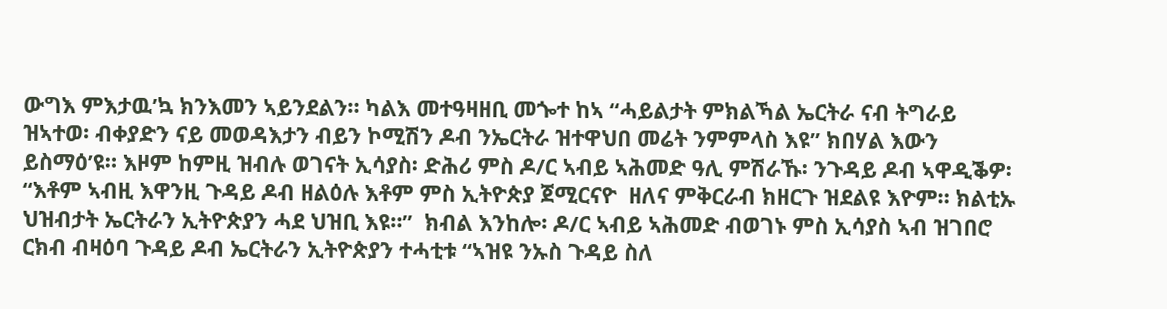ውግእ ምእታዉ’ኳ ክንእመን ኣይንደልን። ካልእ መተዓዛዘቢ መጐተ ከኣ “ሓይልታት ምክልኻል ኤርትራ ናብ ትግራይ ዝኣተወ፡ ብቀያድን ናይ መወዳእታን ብይን ኮሚሽን ዶብ ንኤርትራ ዝተዋህበ መሬት ንምምላስ እዩ” ክበሃል እውን ይስማዕ’ዩ። እዞም ከምዚ ዝብሉ ወገናት ኢሳያስ፡ ድሕሪ ምስ ዶ/ር ኣብይ ኣሕመድ ዓሊ ምሽራኹ፡ ንጉዳይ ዶብ ኣዋዲቕዎ፡“እቶም ኣብዚ እዋንዚ ጉዳይ ዶብ ዘልዕሉ እቶም ምስ ኢትዮጵያ ጀሚርናዮ  ዘለና ምቅርራብ ክዘርጉ ዝደልዩ እዮም። ክልቲኡ ህዝብታት ኤርትራን ኢትዮጵያን ሓደ ህዝቢ እዩ።”  ክብል እንከሎ፡ ዶ/ር ኣብይ ኣሕመድ ብወገኑ ምስ ኢሳያስ ኣብ ዝገበሮ ርክብ ብዛዕባ ጉዳይ ዶብ ኤርትራን ኢትዮጵያን ተሓቲቱ “ኣዝዩ ንኡስ ጉዳይ ስለ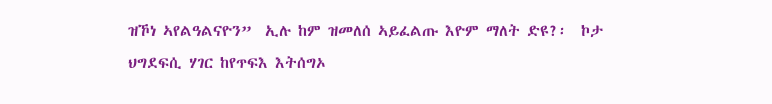ዝኾነ ኣየልዓልናዮን”  ኢሉ ከም ዝመለሰ ኣይፈልጡ እዮም ማለት ድዩ?፡  ኮታ ህግደፍሲ ሃገር ከየጥፍእ እትሰግኦ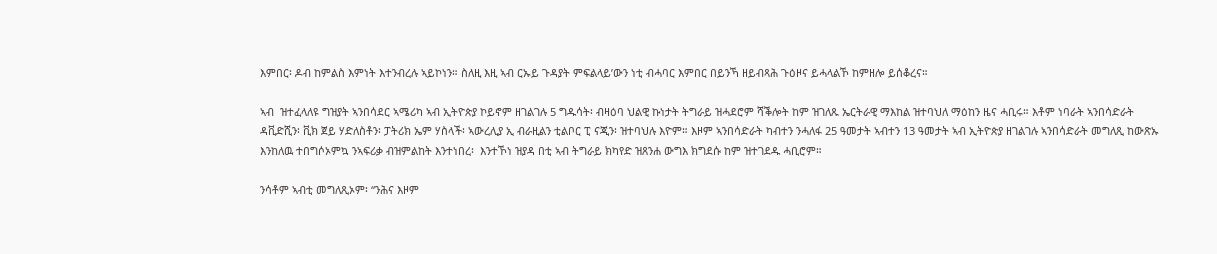እምበር፡ ዶብ ከምልስ እምነት እተንብረሉ ኣይኮነን። ስለዚ እዚ ኣብ ርኡይ ጉዳያት ምፍልላይ’ውን ነቲ ብሓባር እምበር በይንኻ ዘይብጻሕ ጉዕዞና ይሓላልኾ ከምዘሎ ይሰቆረና።

ኣብ  ዝተፈላለዩ ግዝያት ኣንበሳደር ኣሜሪካ ኣብ ኢትዮጵያ ኮይኖም ዘገልገሉ 5 ግዱሳት፡ ብዛዕባ ህልዊ ኩነታት ትግራይ ዝሓደሮም ሻቕሎት ከም ዝገለጹ ኤርትራዊ ማእከል ዝተባህለ ማዕከን ዜና ሓቢሩ። እቶም ነባራት ኣንበሳድራት ዳቪድሺን፡ ቪክ ጀይ ሃድለስቶን፡ ፓትሪክ ኤም ሃስላች፡ ኣውረሊያ ኢ ብራዚልን ቲልቦር ፒ ናጂን፡ ዝተባህሉ እዮም። እዞም ኣንበሳድራት ካብተን ንሓለፋ 25 ዓመታት ኣብተን 13 ዓመታት ኣብ ኢትዮጵያ ዘገልገሉ ኣንበሳድራት መግለጺ ከውጽኡ እንከለዉ ተበግሶኦምኳ ንኣፍሪቃ ብዝምልከት እንተነበረ፡  እንተኾነ ዝያዳ በቲ ኣብ ትግራይ ክካየድ ዝጸንሐ ውግእ ክግደሱ ከም ዝተገደዱ ሓቢሮም።

ንሳቶም ኣብቲ መግለጺኦም፡ “ንሕና እዞም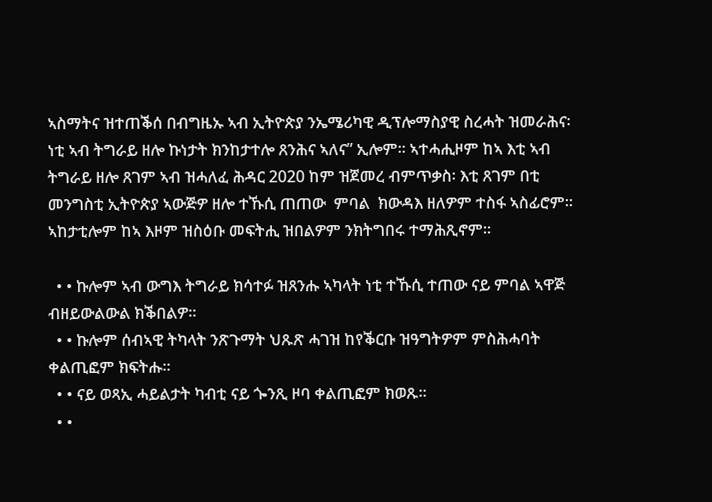ኣስማትና ዝተጠቕሰ በብግዜኡ ኣብ ኢትዮጵያ ንኤሜሪካዊ ዲፕሎማስያዊ ስረሓት ዝመራሕና፡ ነቲ ኣብ ትግራይ ዘሎ ኩነታት ክንከታተሎ ጸንሕና ኣለና” ኢሎም። ኣተሓሒዞም ከኣ እቲ ኣብ ትግራይ ዘሎ ጸገም ኣብ ዝሓለፈ ሕዳር 2020 ከም ዝጀመረ ብምጥቃስ፡ እቲ ጸገም በቲ መንግስቲ ኢትዮጵያ ኣውጅዎ ዘሎ ተኹሲ ጠጠው  ምባል  ክውዳእ ዘለዎም ተስፋ ኣስፊሮም። ኣከታቲሎም ከኣ እዞም ዝስዕቡ መፍትሒ ዝበልዎም ንክትግበሩ ተማሕጺኖም።

  • • ኩሎም ኣብ ውግእ ትግራይ ክሳተፉ ዝጸንሑ ኣካላት ነቲ ተኹሲ ተጠው ናይ ምባል ኣዋጅ ብዘይውልውል ክቕበልዎ።
  • • ኩሎም ሰብኣዊ ትካላት ንጽጉማት ህጹጽ ሓገዝ ከየቕርቡ ዝዓግትዎም ምስሕሓባት ቀልጢፎም ክፍትሑ።
  • • ናይ ወጻኢ ሓይልታት ካብቲ ናይ ጐንጺ ዞባ ቀልጢፎም ክወጹ።
  • •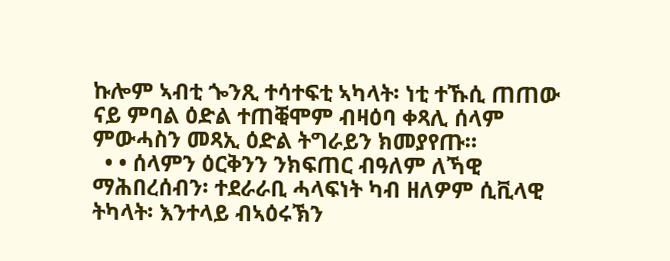ኩሎም ኣብቲ ጐንጺ ተሳተፍቲ ኣካላት፡ ነቲ ተኹሲ ጠጠው ናይ ምባል ዕድል ተጠቒሞም ብዛዕባ ቀጻሊ ሰላም ምውሓስን መጻኢ ዕድል ትግራይን ክመያየጡ።
  • • ሰላምን ዕርቅንን ንክፍጠር ብዓለም ለኻዊ ማሕበረሰብን፡ ተደራራቢ ሓላፍነት ካብ ዘለዎም ሲቪላዊ ትካላት፡ እንተላይ ብኣዕሩኽን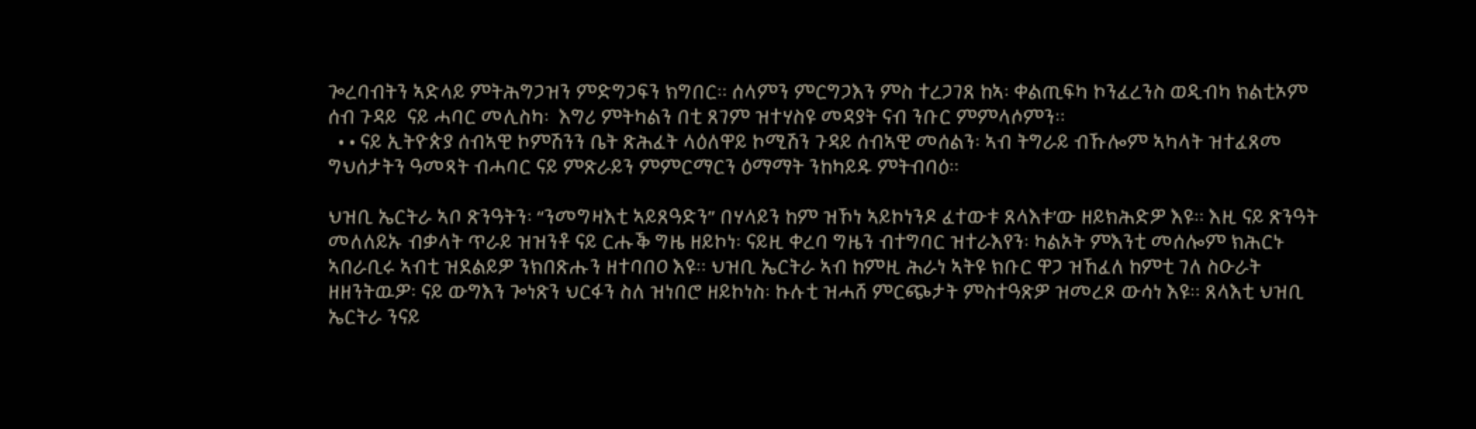ጐረባብትን ኣድላይ ምትሕግጋዝን ምድግጋፍን ክግበር። ሰላምን ምርግጋእን ምስ ተረጋገጸ ከኣ፡ ቀልጢፍካ ኮንፈረንስ ወዲብካ ክልቲኦም ሰብ ጉዳይ  ናይ ሓባር መሊስካ፡  እግሪ ምትካልን በቲ ጸገም ዝተሃስዩ መዳያት ናብ ንቡር ምምላሶምን።
  • • ናይ ኢትዮጵያ ሰብኣዊ ኮምሽንን ቤት ጽሕፈት ላዕለዋይ ኮሚሽን ጉዳይ ሰብኣዊ መሰልን፡ ኣብ ትግራይ ብኹሎም ኣካላት ዝተፈጸመ ግህሰታትን ዓመጻት ብሓባር ናይ ምጽራይን ምምርማርን ዕማማት ንከካይዱ ምትብባዕ።

ህዝቢ ኤርትራ ኣቦ ጽንዓትን፡ “ንመግዛእቲ ኣይጸዓድን” በሃላይን ከም ዝኾነ ኣይኮነንዶ ፈተውቱ ጸላእቱ’ው ዘይክሕድዎ እዩ። እዚ ናይ ጽንዓት መለለይኡ ብቃላት ጥራይ ዝዝንቶ ናይ ርሑቕ ግዜ ዘይኮነ፡ ናይዚ ቀረባ ግዜን ብተግባር ዝተራእየን፡ ካልኦት ምእንቲ መሰሎም ክሕርኑ ኣበራቢሩ ኣብቲ ዝደልይዎ ንክበጽሑን ዘተባበዐ እዩ። ህዝቢ ኤርትራ ኣብ ከምዚ ሕራነ ኣትዩ ክቡር ዋጋ ዝኸፈለ ከምቲ ገለ ስዑራት ዘዘንትዉዎ፡ ናይ ውግእን ጐነጽን ህርፋን ስለ ዝነበሮ ዘይኮነስ፡ ኩሉቲ ዝሓሸ ምርጭታት ምስተዓጽዎ ዝመረጾ ውሳነ እዩ። ጸላእቲ ህዝቢ ኤርትራ ንናይ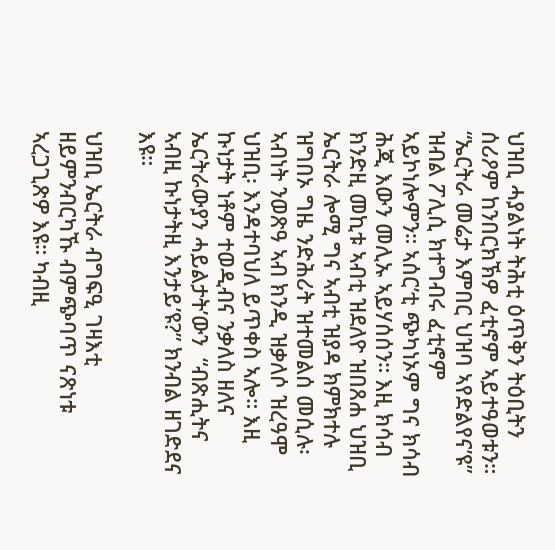ህዝቢ ሓያልነት ትሕቲ ዕጥቅን ትዕቢትን ሰሪዖም ከንበርክኽዎ ፈቲኖም ኣይተዓወቱን። “ኤርትራ መሬታ እምበር ህዝባ ኣየድልየና’ዩ” ዝብል ፖሊሲ ክተግብሩ ፈቲኖም ኣይኮነሎምን። ኣሰር’ቲ ጭካነኦም ግና ክሳብ ሕጂ እውን መሊኡ ኣይሃሰሰን። እዚ ክሳብ ክንድዚ መኪቱ ኣብቲ ዝደለዮ ዝበጸሐ ህዝቢ ኤርትራ ሎሚ ግና ኣብቲ ዝያዳ ክምክተሉ ዝግበኦ ግዜ ንድሕሪት ዝተመልሰ መሲሉ፡ ኣብነት ንወጽዓ ኣብ ክንዲ ዝቃለሶ ዝረዓሞ ህዝቢ፡ እንዳተባህለ ይጥቀስ ኣሎ። እዚ ኩነታት ነቶም ተወዲብና ንቃለስ ዘለና ኤርትራውያን ሓይልታት’ውን  “ብጽሒትና ኣብዚ ኩነታትዚ እንታይ’ዩ?” ክንብል ዘገድደና እዩ።

ህዝቢ ኤርትራ ብግፍዒ ገዛእቲ ዘይምንብርካኹ ብምጭባጥ ናጽነቱ ኣረጋጊጽዎ እዩ። ካብዚ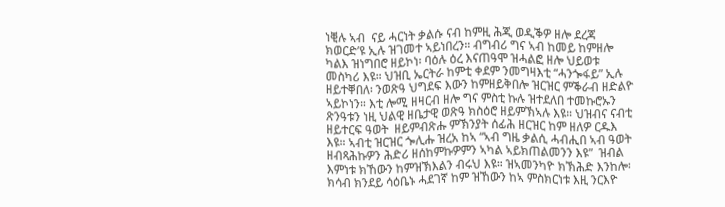ነቒሉ ኣብ  ናይ ሓርነት ቃልሱ ናብ ከምዚ ሕጂ ወዲቕዎ ዘሎ ደረጃ ክወርድ’ዩ ኢሉ ዝገመተ ኣይነበረን። ብግብሪ ግና ኣብ ከመይ ከምዘሎ ካልእ ዝነግበሮ ዘይኮነ፡ ባዕሉ ዕረ እናጠዓሞ ዝሓልፎ ዘሎ ህይወቱ መስካሪ እዩ። ህዝቢ ኤርትራ ከምቲ ቀደም ንመግዛእቲ “ሓንጐፋይ” ኢሉ ዘይተቐበለ፡ ንወጽዓ ህግደፍ እውን ከምዘይቅበሎ ዝርዝር ምቕራብ ዘድልዮ ኣይኮነን። እቲ ሎሚ ዘዛርብ ዘሎ ግና ምስቲ ኩሉ ዝተደለበ ተመኩሮኡን ጽንዓቱን ነዚ ህልዊ ዘቤታዊ ወጽዓ ክስዕሮ ዘይምኽኣሉ እዩ። ህዝብና ናብቲ ዘይተርፍ ዓወት  ዘይምብጽሑ ምኽንያት ሰፊሕ ዘርዝር ከም ዘለዎ ርዱእ እዩ። ኣብቲ ዝርዝር ጐሊሑ ዝረአ ከኣ “ኣብ ግዜ ቃልሲ ሓብሒበ ኣብ ዓወት ዘብጻሕኩዎን ሕድሪ ዘሰከምኩዎምን ኣካል ኣይክጠልመንን እዩ”  ዝብል እምነቱ ክኸውን ከምዝኽእልን ብሩህ እዩ። ዝኣመንካዮ ክኽሕድ እንከሎ፡ ክሳብ ክንደይ ሳዕቤኑ ሓደገኛ ከም ዝኸውን ከኣ ምስክርነቱ እዚ ንርእዮ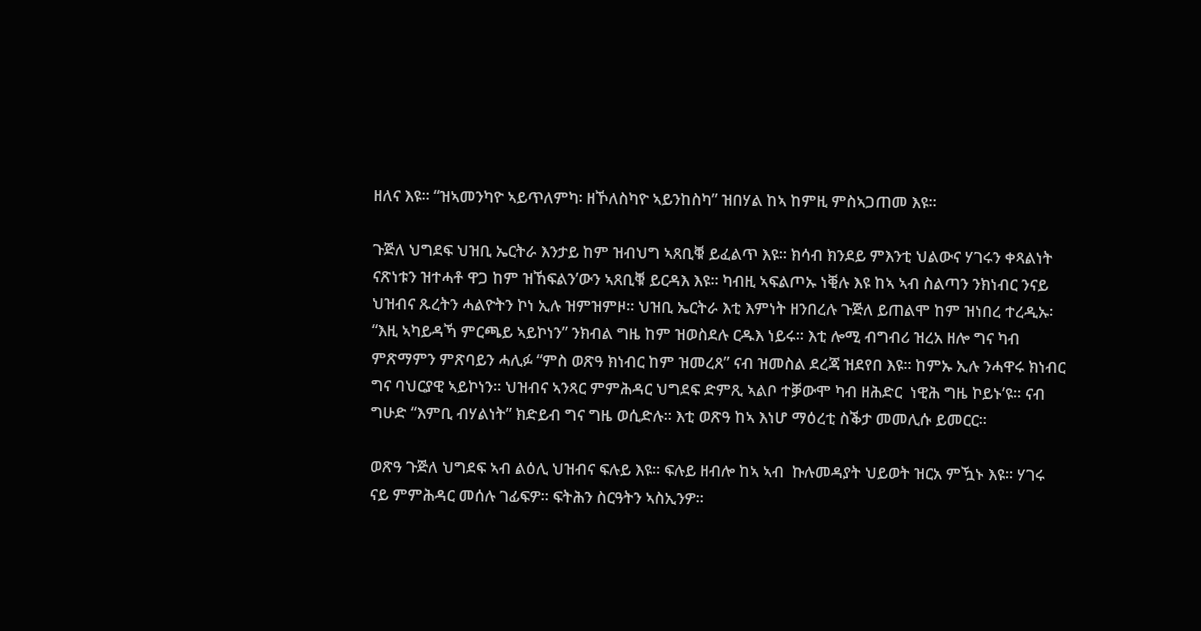ዘለና እዩ። “ዝኣመንካዮ ኣይጥለምካ፡ ዘኾለስካዮ ኣይንከስካ” ዝበሃል ከኣ ከምዚ ምስኣጋጠመ እዩ።

ጉጅለ ህግደፍ ህዝቢ ኤርትራ እንታይ ከም ዝብህግ ኣጸቢቑ ይፈልጥ እዩ። ክሳብ ክንደይ ምእንቲ ህልውና ሃገሩን ቀጻልነት ናጽነቱን ዝተሓቶ ዋጋ ከም ዝኸፍልን’ውን ኣጸቢቑ ይርዳእ እዩ። ካብዚ ኣፍልጦኡ ነቒሉ እዩ ከኣ ኣብ ስልጣን ንክነብር ንናይ ህዝብና ጹረትን ሓልዮትን ኮነ ኢሉ ዝምዝምዞ። ህዝቢ ኤርትራ እቲ እምነት ዘንበረሉ ጉጅለ ይጠልሞ ከም ዝነበረ ተረዲኡ፡ “እዚ ኣካይዳኻ ምርጫይ ኣይኮነን” ንክብል ግዜ ከም ዝወስደሉ ርዱእ ነይሩ። እቲ ሎሚ ብግብሪ ዝረአ ዘሎ ግና ካብ ምጽማምን ምጽባይን ሓሊፉ “ምስ ወጽዓ ክነብር ከም ዝመረጸ” ናብ ዝመስል ደረጃ ዝደየበ እዩ። ከምኡ ኢሉ ንሓዋሩ ክነብር ግና ባህርያዊ ኣይኮነን። ህዝብና ኣንጻር ምምሕዳር ህግደፍ ድምጺ ኣልቦ ተቓውሞ ካብ ዘሕድር  ነዊሕ ግዜ ኮይኑ’ዩ። ናብ ግሁድ “እምቢ ብሃልነት” ክድይብ ግና ግዜ ወሲድሉ። እቲ ወጽዓ ከኣ እነሆ ማዕረቲ ስቕታ መመሊሱ ይመርር።

ወጽዓ ጉጅለ ህግደፍ ኣብ ልዕሊ ህዝብና ፍሉይ እዩ። ፍሉይ ዘብሎ ከኣ ኣብ  ኩሉመዳያት ህይወት ዝርአ ምዃኑ እዩ። ሃገሩ ናይ ምምሕዳር መሰሉ ገፊፍዎ። ፍትሕን ስርዓትን ኣስኢንዎ።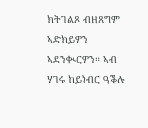ክትገልጾ ብዘጸግም ኣድክይዎን ኣደንቊርዎን። ኣብ ሃገሩ ከይነብር ዓቕሉ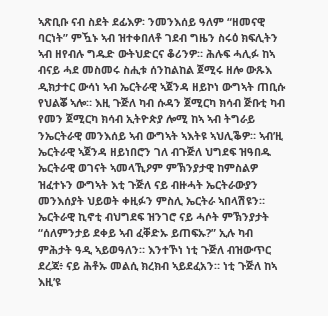ኣጽቢቡ ናብ ስደት ደፊእዎ፡ ንመንእሰይ ዓለም “ዘመናዊ ባርነት” ምዃኑ ኣብ ዝተቀበለቶ ገደብ ግዜን ስሩዕ ክፍሊትን ኣብ ዘየብሉ ግዱድ ውትህድርና ቆሪንዎ። ሕሉፍ ሓሊፉ ከኣ ብናይ ሓደ መስመሩ ስሒቱ ሰንከልከል ጀሚሩ ዘሎ ውጹእ ዲክታተር ውሳነ ኣብ ኤርትራዊ ኣጀንዳ ዘይኮነ ውግኣት ጠቢሱ የህልቖ ኣሎ። እዚ ጉጅለ ካብ ሱዳን ጀሚርካ ክሳብ ጅቡቲ ካብ የመን ጀሚርካ ክሳብ ኢትዮጵያ ሎሚ ከኣ ኣብ ትግራይ ንኤርትራዊ መንእሰይ ኣብ ውግኣት ኣእትዩ ኣህሊቕዎ። ኣብ’ዚ ኤርትራዊ ኣጀንዳ ዘይነበሮን ገለ ብጉጅለ ህግደፍ ዝዓበዱ ኤርትራዊ ወገናት ኣመላኺዖም ምኽንያታዊ ከምስልዎ ዝፈተኑን ውግኣት እቲ ጉጅለ ናይ ብዙሓት ኤርትራውያን መንእሰያት ህይወት ቀዚፉን ምስሊ ኤርትራ ኣበላሽዩን። ኤርትራዊ ኪኖቲ ብህግደፍ ዝንገሮ ናይ ሓሶት ምኽንያታት “ሰለምንታይ ደቀይ ኣብ ፈቐድኡ ይጠፍኡ?” ኢሉ ካብ ምሕታት ዓዲ ኣይወዓለን። እንተኾነ ነቲ ጉጅለ ብዝውጥር ደረጃ፥ ናይ ሕቶኡ መልሲ ክረክብ ኣይደፈአን። ነቲ ጉጅለ ከኣ እዚ’ዩ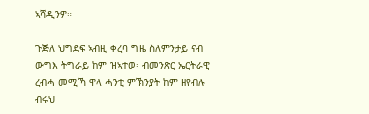ኣሻዲንዎ።

ጉጅለ ህግደፍ ኣብዚ ቀረባ ግዜ ስለምንታይ ናብ ውግእ ትግራይ ከም ዝኣተወ፡ ብመንጽር ኤርትራዊ ረብሓ መሚኻ ዋላ ሓንቲ ምኽንያት ከም ዘየብሉ ብሩህ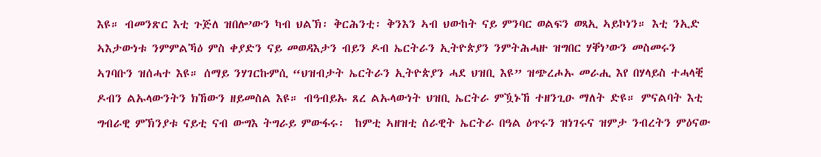እዩ። ብመንጽር እቲ ጉጅለ ዝበሎ’ውን ካብ ህልኽ፡ ቅርሕንቲ፡ ቅንእን ኣብ ህውከት ናይ ምንባር ወልፍን ወጻኢ ኣይኮነን። እቲ ንኢድ ኣእታውነቱ ንምምልኻዕ ምስ ቀያድን ናይ መወዳእታን ብይን ዶብ ኤርትራን ኢትዮጵያን ንምትሕሓዙ ዝግበር ሃቐነ’ውን መስመሩን ኣገባቡን ዝሰሓተ እዩ። ሰማይ ንሃገርኩምሲ “ህዝብታት ኤርትራን ኢትዮጵያን ሓደ ህዝቢ እዩ” ዝጭረሖኡ መራሒ እየ በሃላይስ ተሓላቒ ዶብን ልኡላውንትን ክኸውን ዘይመስል እዩ። ብዓብይኡ ጸረ ልኡላውነት ህዝቢ ኤርትራ ምዃኑኸ ተዘንጊዑ ማለት ድዩ። ምናልባት እቲ ግብራዊ ምኽንያቱ ናይቲ ናብ ውግእ ትግራይ ምውፋሩ፡  ከምቲ ኣዘዝቲ ሰራዊት ኤርትራ በዓል ዕጥሩን ዝነገሩና ዝምታ ንብረትን ምዕናው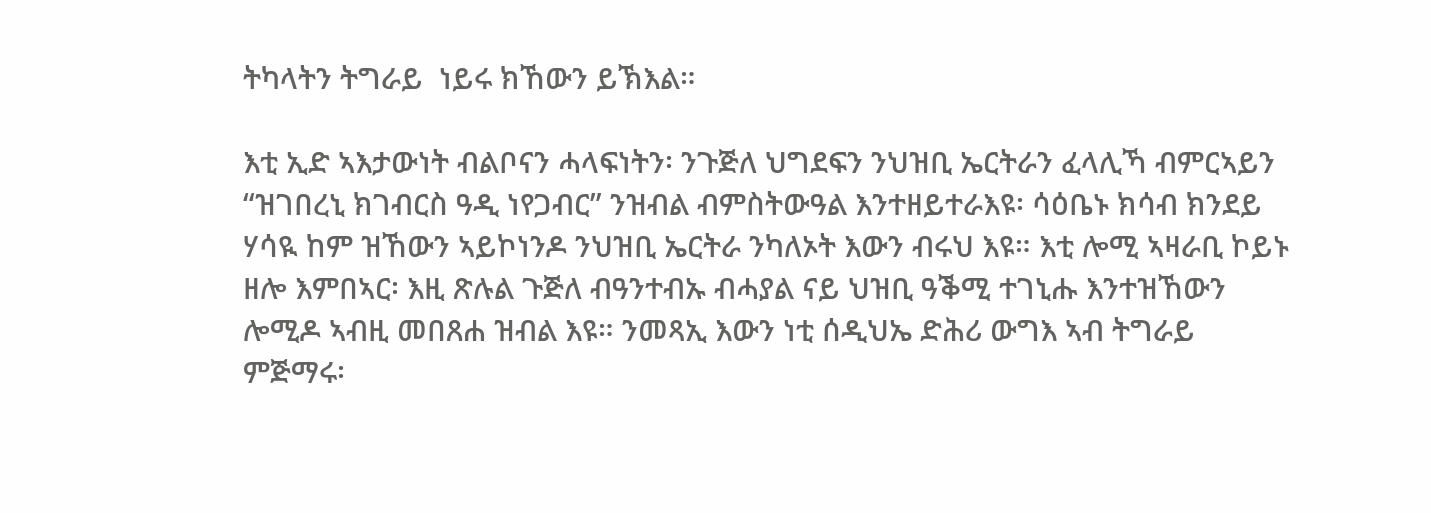ትካላትን ትግራይ  ነይሩ ክኸውን ይኽእል።

እቲ ኢድ ኣእታውነት ብልቦናን ሓላፍነትን፡ ንጉጅለ ህግደፍን ንህዝቢ ኤርትራን ፈላሊኻ ብምርኣይን “ዝገበረኒ ክገብርስ ዓዲ ነየጋብር” ንዝብል ብምስትውዓል እንተዘይተራእዩ፡ ሳዕቤኑ ክሳብ ክንደይ ሃሳዪ ከም ዝኸውን ኣይኮነንዶ ንህዝቢ ኤርትራ ንካለኦት እውን ብሩህ እዩ። እቲ ሎሚ ኣዛራቢ ኮይኑ ዘሎ እምበኣር፡ እዚ ጽሉል ጉጅለ ብዓንተብኡ ብሓያል ናይ ህዝቢ ዓቕሚ ተገኒሑ እንተዝኸውን ሎሚዶ ኣብዚ መበጸሐ ዝብል እዩ። ንመጻኢ እውን ነቲ ሰዲህኤ ድሕሪ ውግእ ኣብ ትግራይ ምጅማሩ፡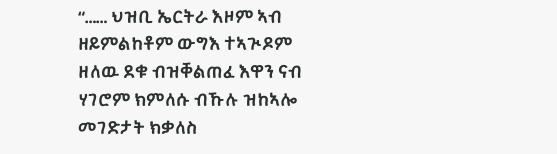“…… ህዝቢ ኤርትራ እዞም ኣብ ዘይምልከቶም ውግእ ተኣጒዶም ዘለዉ ደቁ ብዝቐልጠፈ እዋን ናብ ሃገሮም ክምለሱ ብኹሉ ዝከኣሎ መገድታት ክቃለስ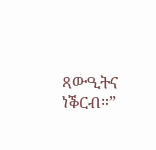ጻውዒትና ነቕርብ።”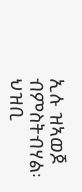ኢሉ ዝኣወጆ ብምስትብሃል፡  ህዝቢ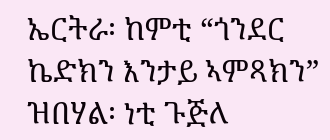ኤርትራ፡ ከምቲ “ጎንደር ኬድክን እንታይ ኣምጻክን” ዝበሃል፡ ነቲ ጉጅለ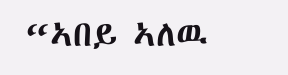“ኣበይ ኣለዉ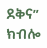ደቅና” ክብሎ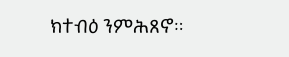ክተብዕ ንምሕጸኖ።